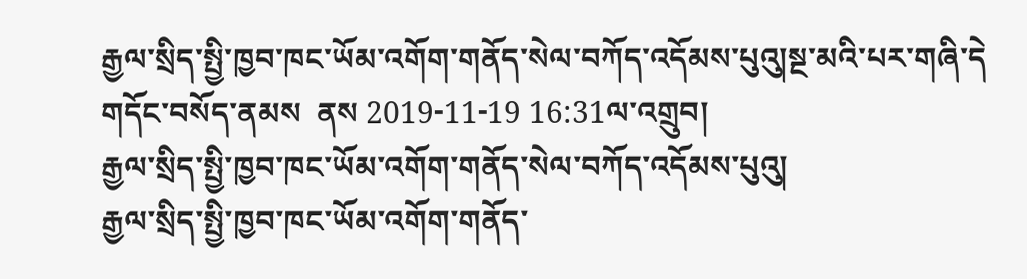རྒྱལ་སྲིད་སྤྱི་ཁྱབ་ཁང་ཡོམ་འགོག་གནོད་སེལ་བཀོད་འདོམས་པུའུ།སྔ་མའི་པར་གཞི་དེ གདོང་བསོད་ནམས  ནས 2019-11-19 16:31ལ་འགྲུབ།
རྒྱལ་སྲིད་སྤྱི་ཁྱབ་ཁང་ཡོམ་འགོག་གནོད་སེལ་བཀོད་འདོམས་པུའུ།
རྒྱལ་སྲིད་སྤྱི་ཁྱབ་ཁང་ཡོམ་འགོག་གནོད་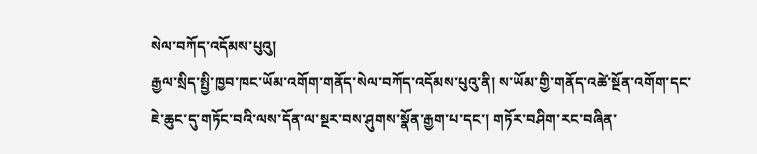སེལ་བཀོད་འདོམས་པུའུ།
རྒྱལ་སྲིད་སྤྱི་ཁྱབ་ཁང་ཡོམ་འགོག་གནོད་སེལ་བཀོད་འདོམས་པུའུ་ནི། ས་ཡོམ་གྱི་གནོད་འཚེ་སྔོན་འགོག་དང་ཇེ་ཆུང་དུ་གཏོང་བའི་ལས་དོན་ལ་སྔར་བས་ཤུགས་སྣོན་རྒྱག་པ་དང་། གཏོར་བཤིག་རང་བཞིན་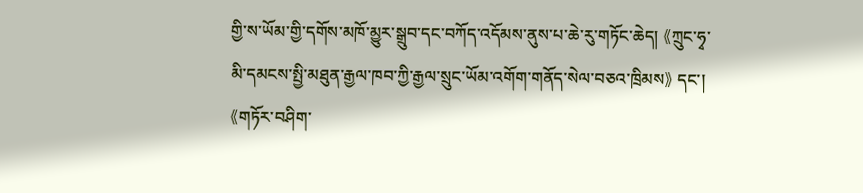གྱི་ས་ཡོམ་གྱི་དགོས་མཁོ་མྱུར་སྒྲུབ་དང་བཀོད་འདོམས་ནུས་པ་ཆེ་རུ་གཏོང་ཆེད། 《ཀྲུང་ཧྭ་མི་དམངས་སྤྱི་མཐུན་རྒྱལ་ཁབ་ཀྱི་རྒྱལ་སྲུང་ཡོམ་འགོག་གནོད་སེལ་བཅའ་ཁྲིམས》 དང་། 《གཏོར་བཤིག་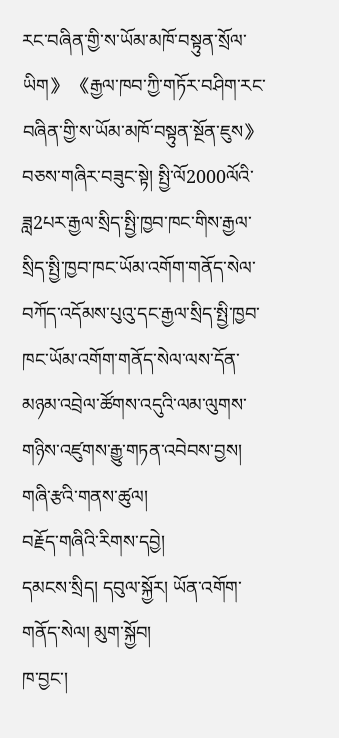རང་བཞིན་གྱི་ས་ཡོམ་མཁོ་བསྟུན་སྲོལ་ཡིག》 《རྒྱལ་ཁབ་ཀྱི་གཏོར་བཤིག་རང་བཞིན་གྱི་ས་ཡོམ་མཁོ་བསྟུན་སྔོན་ཇུས》བཅས་གཞིར་བཟུང་སྟེ། སྤྱི་ལོ2000ལོའི་ཟླ2པར་རྒྱལ་སྲིད་སྤྱི་ཁྱབ་ཁང་གིས་རྒྱལ་སྲིད་སྤྱི་ཁྱབ་ཁང་ཡོམ་འགོག་གནོད་སེལ་བཀོད་འདོམས་པུའུ་དང་རྒྱལ་སྲིད་སྤྱི་ཁྱབ་ཁང་ཡོམ་འགོག་གནོད་སེལ་ལས་དོན་མཉམ་འབྲེལ་ཚོགས་འདུའི་ལམ་ལུགས་གཉིས་འཛུགས་རྒྱུ་གཏན་འབེབས་བྱས།
གཞི་རྩའི་གནས་ཚུལ།
བརྗོད་གཞིའི་རིགས་དབྱེ།
དམངས་སྲིད། དབུལ་སྐྱོར། ཡོན་འགོག་གནོད་སེལ། མུག་སྐྱོབ།
ཁ་བྱང་།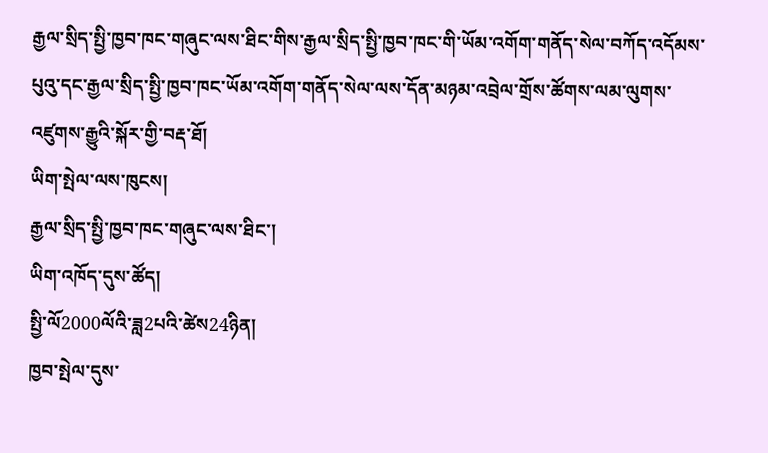རྒྱལ་སྲིད་སྤྱི་ཁྱབ་ཁང་གཞུང་ལས་ཐིང་གིས་རྒྱལ་སྲིད་སྤྱི་ཁྱབ་ཁང་གི་ཡོམ་འགོག་གནོད་སེལ་བཀོད་འདོམས་པུའུ་དང་རྒྱལ་སྲིད་སྤྱི་ཁྱབ་ཁང་ཡོམ་འགོག་གནོད་སེལ་ལས་དོན་མཉམ་འབྲེལ་གྲོས་ཚོགས་ལམ་ལུགས་འཛུགས་རྒྱུའི་སྐོར་གྱི་བརྡ་ཐོ།
ཡིག་སྤེལ་ལས་ཁུངས།
རྒྱལ་སྲིད་སྤྱི་ཁྱབ་ཁང་གཞུང་ལས་ཐིང་།
ཡིག་འཁོད་དུས་ཚོད།
སྤྱི་ལོ2000ལོའི་ཟླ2པའི་ཚེས24ཉིན།
ཁྱབ་སྤེལ་དུས་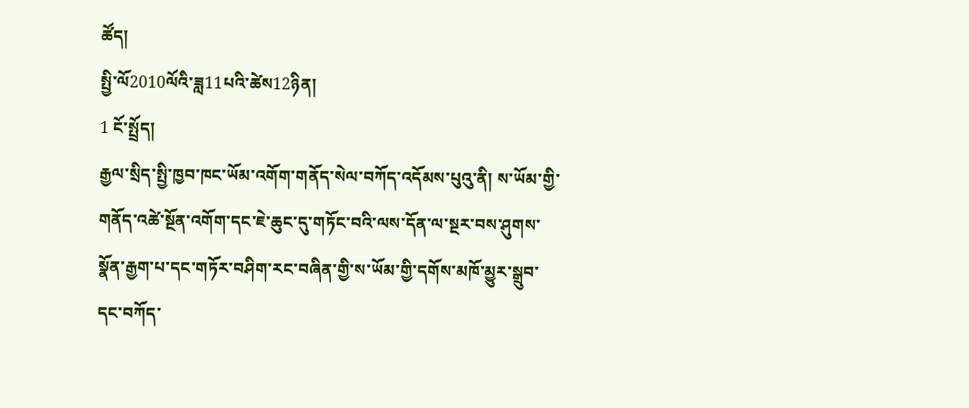ཚོད།
སྤྱི་ལོ2010ལོའི་ཟླ11པའི་ཚེས12ཉིན།
1 ངོ་སྤྲོད།
རྒྱལ་སྲིད་སྤྱི་ཁྱབ་ཁང་ཡོམ་འགོག་གནོད་སེལ་བཀོད་འདོམས་པུའུ་ནི། ས་ཡོམ་གྱི་གནོད་འཚེ་སྔོན་འགོག་དང་ཇེ་ཆུང་དུ་གཏོང་བའི་ལས་དོན་ལ་སྔར་བས་ཤུགས་སྣོན་རྒྱག་པ་དང་གཏོར་བཤིག་རང་བཞིན་གྱི་ས་ཡོམ་གྱི་དགོས་མཁོ་མྱུར་སྒྲུབ་དང་བཀོད་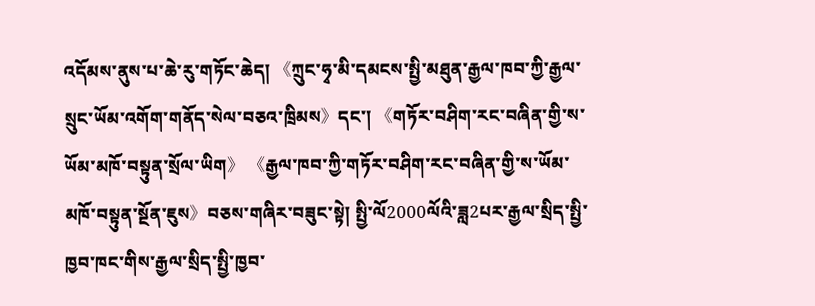འདོམས་ནུས་པ་ཆེ་རུ་གཏོང་ཆེད། 《ཀྲུང་ཧྭ་མི་དམངས་སྤྱི་མཐུན་རྒྱལ་ཁབ་ཀྱི་རྒྱལ་སྲུང་ཡོམ་འགོག་གནོད་སེལ་བཅའ་ཁྲིམས》དང་། 《གཏོར་བཤིག་རང་བཞིན་གྱི་ས་ཡོམ་མཁོ་བསྟུན་སྲོལ་ཡིག》 《རྒྱལ་ཁབ་ཀྱི་གཏོར་བཤིག་རང་བཞིན་གྱི་ས་ཡོམ་མཁོ་བསྟུན་སྔོན་ཇུས》བཅས་གཞིར་བཟུང་སྟེ། སྤྱི་ལོ2000ལོའི་ཟླ2པར་རྒྱལ་སྲིད་སྤྱི་ཁྱབ་ཁང་གིས་རྒྱལ་སྲིད་སྤྱི་ཁྱབ་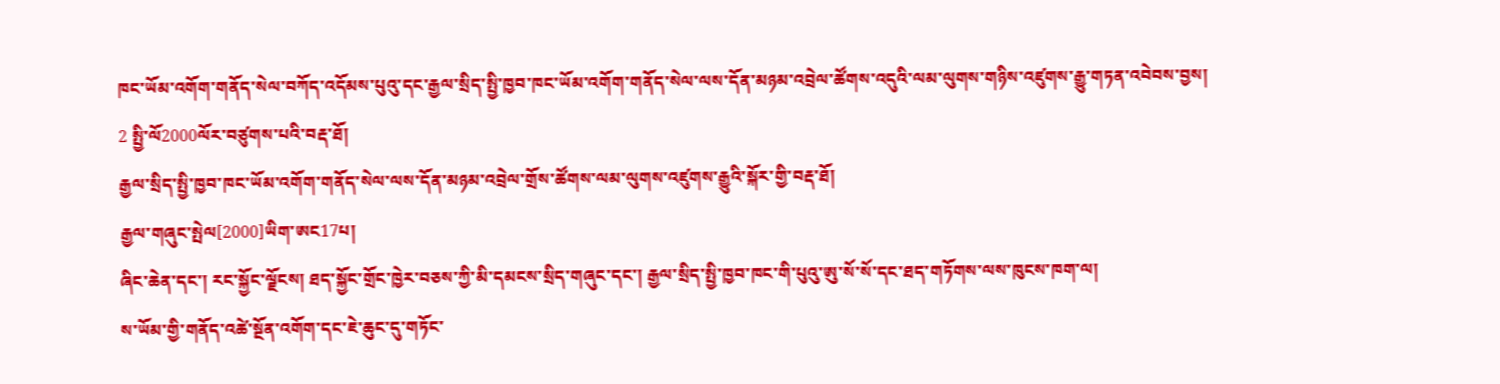ཁང་ཡོམ་འགོག་གནོད་སེལ་བཀོད་འདོམས་པུའུ་དང་རྒྱལ་སྲིད་སྤྱི་ཁྱབ་ཁང་ཡོམ་འགོག་གནོད་སེལ་ལས་དོན་མཉམ་འབྲེལ་ཚོགས་འདུའི་ལམ་ལུགས་གཉིས་འཛུགས་རྒྱུ་གཏན་འབེབས་བྱས།
2 སྤྱི་ལོ2000ལོར་བཙུགས་པའི་བརྡ་ཐོ།
རྒྱལ་སྲིད་སྤྱི་ཁྱབ་ཁང་ཡོམ་འགོག་གནོད་སེལ་ལས་དོན་མཉམ་འབྲེལ་གྲོས་ཚོགས་ལམ་ལུགས་འཛུགས་རྒྱུའི་སྐོར་གྱི་བརྡ་ཐོ།
རྒྱལ་གཞུང་སྤེལ[2000]ཡིག་ཨང17པ།
ཞིང་ཆེན་དང་། རང་སྐྱོང་ལྗོངས། ཐད་སྐྱོང་གྲོང་ཁྱེར་བཅས་ཀྱི་མི་དམངས་སྲིད་གཞུང་དང་། རྒྱལ་སྲིད་སྤྱི་ཁྱབ་ཁང་གི་པུའུ་ཨུ་སོ་སོ་དང་ཐད་གཏོགས་ལས་ཁུངས་ཁག་ལ།
ས་ཡོམ་གྱི་གནོད་འཚེ་སྔོན་འགོག་དང་ཇེ་ཆུང་དུ་གཏོང་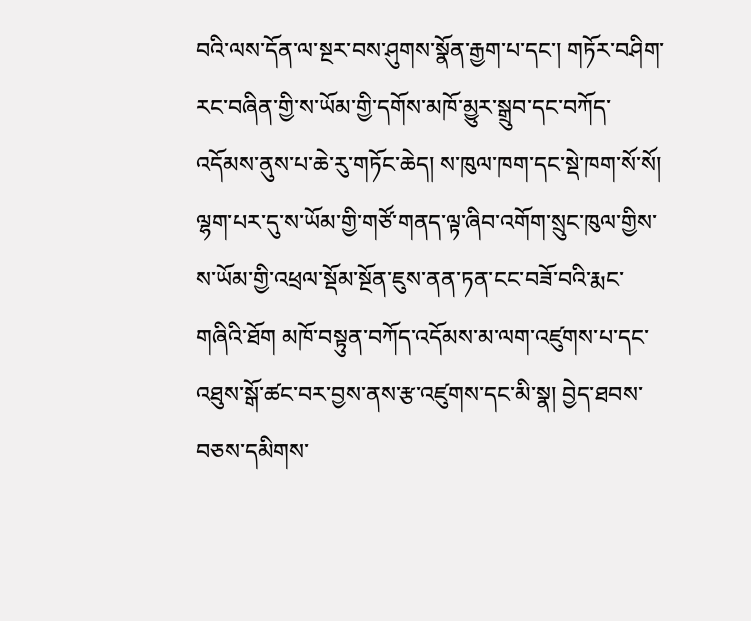བའི་ལས་དོན་ལ་སྔར་བས་ཤུགས་སྣོན་རྒྱག་པ་དང་། གཏོར་བཤིག་རང་བཞིན་གྱི་ས་ཡོམ་གྱི་དགོས་མཁོ་མྱུར་སྒྲུབ་དང་བཀོད་འདོམས་ནུས་པ་ཆེ་རུ་གཏོང་ཆེད། ས་ཁུལ་ཁག་དང་སྡེ་ཁག་སོ་སོ། ལྷག་པར་དུ་ས་ཡོམ་གྱི་གཙོ་གནད་ལྟ་ཞིབ་འགོག་སྲུང་ཁུལ་གྱིས་ས་ཡོམ་གྱི་འཕྲལ་སྡོམ་སྔོན་ཇུས་ནན་ཏན་ངང་བཟོ་བའི་རྨང་གཞིའི་ཐོག མཁོ་བསྟུན་བཀོད་འདོམས་མ་ལག་འཛུགས་པ་དང་འཐུས་སྒོ་ཚང་བར་བྱས་ནས་རྩ་འཛུགས་དང་མི་སྣ། བྱེད་ཐབས་བཅས་དམིགས་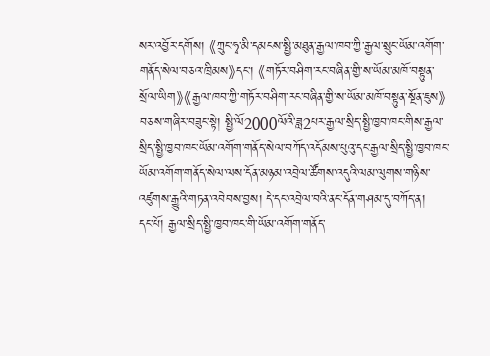སར་འབྱོར་དགོས། 《ཀྲུང་ཧྭ་མི་དམངས་སྤྱི་མཐུན་རྒྱལ་ཁབ་ཀྱི་རྒྱལ་སྲུང་ཡོམ་འགོག་གནོད་སེལ་བཅའ་ཁྲིམས》དང་། 《གཏོར་བཤིག་རང་བཞིན་གྱི་ས་ཡོམ་མཁོ་བསྟུན་སྲོལ་ཡིག》《རྒྱལ་ཁབ་ཀྱི་གཏོར་བཤིག་རང་བཞིན་གྱི་ས་ཡོམ་མཁོ་བསྟུན་སྔོན་ཇུས》བཅས་གཞིར་བཟུང་སྟེ། སྤྱི་ལོ2000ལོའི་ཟླ2པར་རྒྱལ་སྲིད་སྤྱི་ཁྱབ་ཁང་གིས་རྒྱལ་སྲིད་སྤྱི་ཁྱབ་ཁང་ཡོམ་འགོག་གནོད་སེལ་བཀོད་འདོམས་པུའུ་དང་རྒྱལ་སྲིད་སྤྱི་ཁྱབ་ཁང་ཡོམ་འགོག་གནོད་སེལ་ལས་དོན་མཉམ་འབྲེལ་ཚོགས་འདུའི་ལམ་ལུགས་གཉིས་འཛུགས་རྒྱུའི་གཏན་འབེབས་བྱས། དེ་དང་འབྲེལ་བའི་ནང་དོན་གཤམ་དུ་བཀོད་ན།
དང་པོ། རྒྱལ་སྲིད་སྤྱི་ཁྱབ་ཁང་གི་ཡོམ་འགོག་གནོད་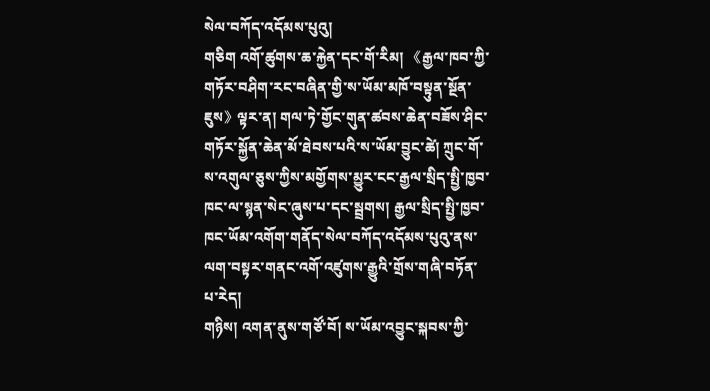སེལ་བཀོད་འདོམས་པུའུ།
གཅིག འགོ་ཚུགས་ཆ་རྐྱེན་དང་གོ་རིམ། 《རྒྱལ་ཁབ་ཀྱི་གཏོར་བཤིག་རང་བཞིན་གྱི་ས་ཡོམ་མཁོ་བསྟུན་སྔོན་ཇུས》ལྟར་ན། གལ་ཏེ་གྱོང་གུན་ཚབས་ཆེན་བཟོས་ཤིང་གཏོར་སྐྱོན་ཆེན་མོ་ཐེབས་པའི་ས་ཡོམ་བྱུང་ཚེ། ཀྲུང་གོ་ས་འགུལ་ཅུས་ཀྱིས་མགྱོགས་མྱུར་ངང་རྒྱལ་སྲིད་སྤྱི་ཁྱབ་ཁང་ལ་སྙན་སེང་ཞུས་པ་དང་སྦྲགས། རྒྱལ་སྲིད་སྤྱི་ཁྱབ་ཁང་ཡོམ་འགོག་གནོད་སེལ་བཀོད་འདོམས་པུའུ་ནས་ལག་བསྟར་གནང་འགོ་འཛུགས་རྒྱུའི་གྲོས་གཞི་བཏོན་པ་རེད།
གཉིས། འགན་ནུས་གཙོ་བོ། ས་ཡོམ་འབྱུང་སྐབས་ཀྱི་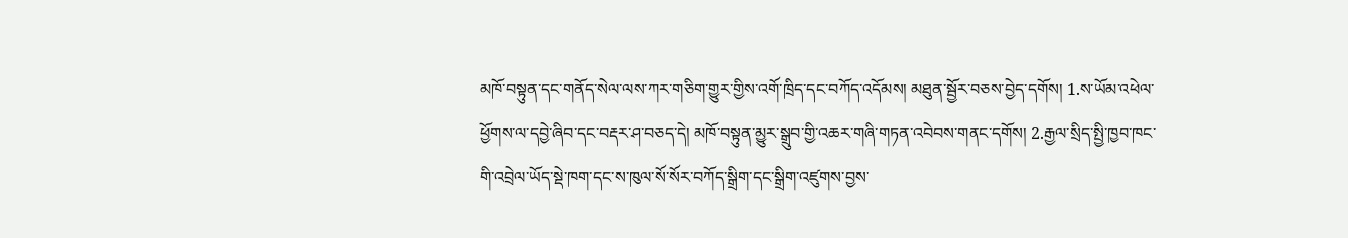མཁོ་བསྟུན་དང་གནོད་སེལ་ལས་ཀར་གཅིག་གྱུར་གྱིས་འགོ་ཁྲིད་དང་བཀོད་འདོམས། མཐུན་སྦྱོར་བཅས་བྱེད་དགོས། 1.ས་ཡོམ་འཕེལ་ཕྱོགས་ལ་དབྱེ་ཞིབ་དང་བརྡར་ཤ་བཅད་དེ། མཁོ་བསྟུན་མྱུར་སྒྲུབ་གྱི་འཆར་གཞི་གཏན་འབེབས་གནང་དགོས། 2.རྒྱལ་སྲིད་སྤྱི་ཁྱབ་ཁང་གི་འབྲེལ་ཡོད་སྡེ་ཁག་དང་ས་ཁུལ་སོ་སོར་བཀོད་སྒྲིག་དང་སྒྲིག་འཛུགས་བྱས་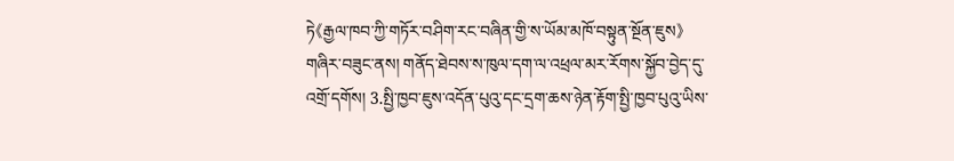ཏེ《རྒྱལ་ཁབ་ཀྱི་གཏོར་བཤིག་རང་བཞིན་གྱི་ས་ཡོམ་མཁོ་བསྟུན་སྔོན་ཇུས》གཞིར་བཟུང་ནས། གནོད་ཐེབས་ས་ཁུལ་དག་ལ་འཕྲལ་མར་རོགས་སྐྱོབ་བྱེད་དུ་འགྲོ་དགོས། 3.སྤྱི་ཁྱབ་ཇུས་འདོན་པུའུ་དང་དྲག་ཆས་ཉེན་རྟོག་སྤྱི་ཁྱབ་པུའུ་ཡིས་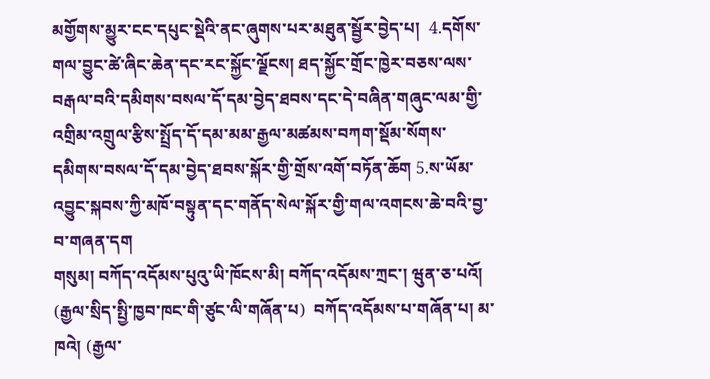མགྱོགས་མྱུར་ངང་དཔུང་སྡེའི་ནང་ཞུགས་པར་མཐུན་སྦྱོར་བྱེད་པ།  4.དགོས་གལ་བྱུང་ཚེ་ཞིང་ཆེན་དང་རང་སྐྱོང་ལྗོངས། ཐད་སྐྱོང་གྲོང་ཁྱེར་བཅས་ལས་བརྒལ་བའི་དམིགས་བསལ་དོ་དམ་བྱེད་ཐབས་དང་དེ་བཞིན་གཞུང་ལམ་གྱི་འགྲིམ་འགྲུལ་རྩིས་སྤྲོད་དོ་དམ་མམ་རྒྱལ་མཚམས་བཀག་སྡོམ་སོགས་དམིགས་བསལ་དོ་དམ་བྱེད་ཐབས་སྐོར་གྱི་གྲོས་འགོ་བཏོན་ཆོག 5.ས་ཡོམ་འབྱུང་སྐབས་ཀྱི་མཁོ་བསྟུན་དང་གནོད་སེལ་སྐོར་གྱི་གལ་འགངས་ཆེ་བའི་བྱ་བ་གཞན་དག
གསུམ། བཀོད་འདོམས་པུའུ་ཡི་ཁོངས་མི། བཀོད་འདོམས་ཀྲང་། ཝུན་ཅ་པའོ། (རྒྱལ་སྲིད་སྤྱི་ཁྱབ་ཁང་གི་ཙུང་ལི་གཞོན་པ)  བཀོད་འདོམས་པ་གཞོན་པ། མ་ཁའེ། (རྒྱལ་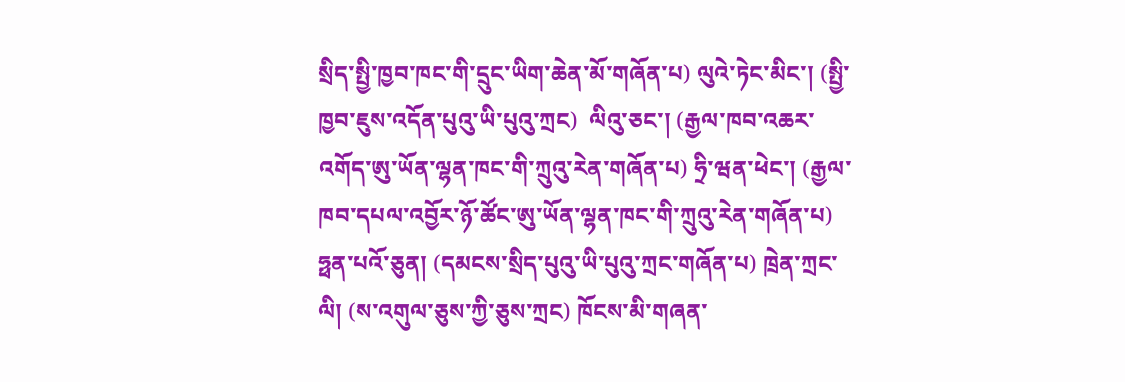སྲིད་སྤྱི་ཁྱབ་ཁང་གི་དྲུང་ཡིག་ཆེན་མོ་གཞོན་པ) ལུའེ་ཏེང་མིང་། (སྤྱི་ཁྱབ་ཇུས་འདོན་པུའུ་ཡི་པུའུ་ཀྲང)  ལིའུ་ཅང་། (རྒྱལ་ཁབ་འཆར་འགོད་ཨུ་ཡོན་ལྷན་ཁང་གི་ཀྲུའུ་རེན་གཞོན་པ) ཧྲི་ཝན་ཕེང་། (རྒྱལ་ཁབ་དཔལ་འབྱོར་ཉོ་ཚོང་ཨུ་ཡོན་ལྷན་ཁང་གི་ཀྲུའུ་རེན་གཞོན་པ) ཧྥན་པའོ་ཅུན། (དམངས་སྲིད་པུའུ་ཡི་པུའུ་ཀྲང་གཞོན་པ) ཁྲེན་ཀྲང་ལི། (ས་འགུལ་ཅུས་ཀྱི་ཅུས་ཀྲང) ཁོངས་མི་གཞན་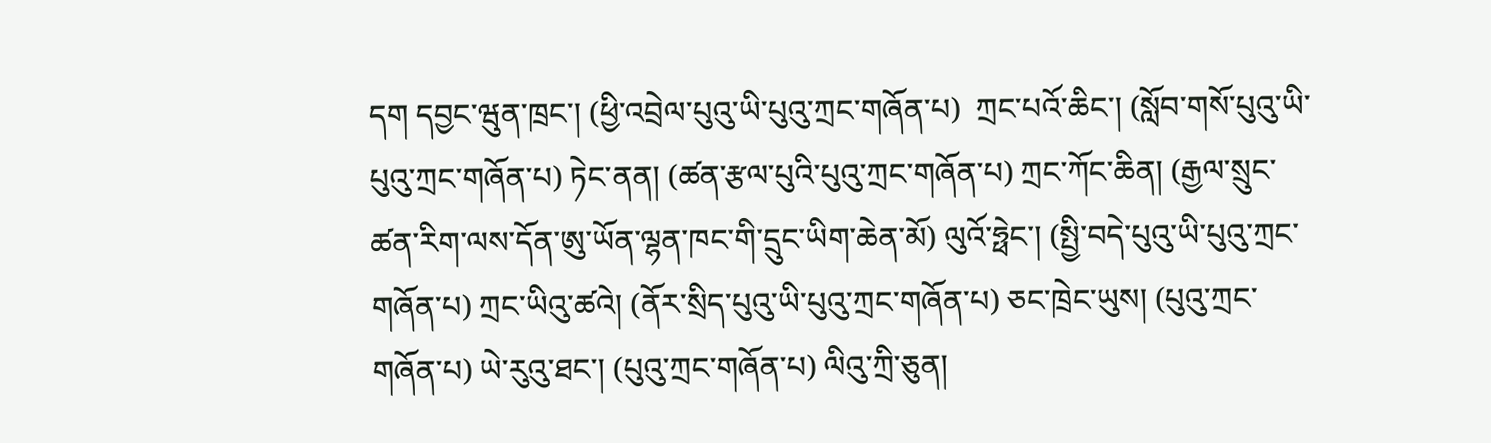དག དབྱང་ཝུན་ཁྲང་། (ཕྱི་འབྲེལ་པུའུ་ཡི་པུའུ་ཀྲང་གཞོན་པ)  ཀྲང་པའོ་ཆིང་། (སློབ་གསོ་པུའུ་ཡི་པུའུ་ཀྲང་གཞོན་པ) ཏེང་ནན། (ཚན་རྩལ་པུའི་པུའུ་ཀྲང་གཞོན་པ) ཀྲང་ཀོང་ཆིན། (རྒྱལ་སྲུང་ཚན་རིག་ལས་དོན་ཨུ་ཡོན་ལྷན་ཁང་གི་དྲུང་ཡིག་ཆེན་མོ) ལུའོ་ཧྥེང་། (སྤྱི་བདེ་པུའུ་ཡི་པུའུ་ཀྲང་གཞོན་པ) ཀྲང་ཡིའུ་ཚའེ། (ནོར་སྲིད་པུའུ་ཡི་པུའུ་ཀྲང་གཞོན་པ) ཅང་ཁྲེང་ཡུས། (པུའུ་ཀྲང་གཞོན་པ) ཡེ་རུའུ་ཐང་། (པུའུ་ཀྲང་གཞོན་པ) ལིའུ་ཀྲི་ཅུན།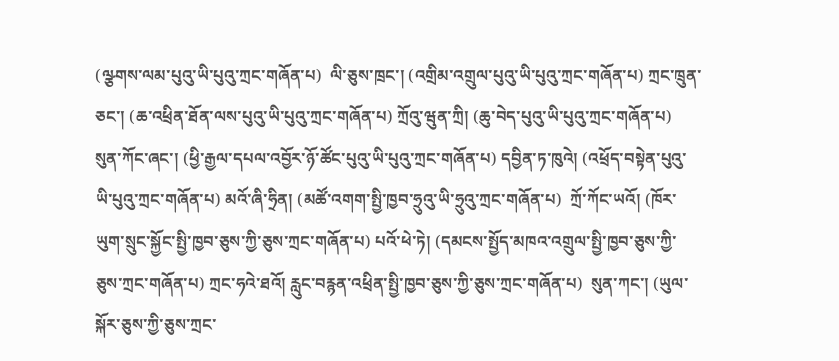(ལྩགས་ལམ་པུའུ་ཡི་པུའུ་ཀྲང་གཞོན་པ)  ལི་ཅུས་ཁྲང་། (འགྲིམ་འགྲུལ་པུའུ་ཡི་པུའུ་ཀྲང་གཞོན་པ) ཀྲང་ཁྲུན་ཅང་། (ཆ་འཕྲིན་ཐོན་ལས་པུའུ་ཡི་པུའུ་ཀྲང་གཞོན་པ) ཀྲོའུ་ཝུན་ཀྲི། (ཆུ་བེད་པུའུ་ཡི་པུའུ་ཀྲང་གཞོན་པ)  སུན་ཀོང་ཞང་། (ཕྱི་རྒྱལ་དཔལ་འབྱོར་ཉོ་ཚོང་པུའུ་ཡི་པུའུ་ཀྲང་གཞོན་པ) དབྱིན་ཏ་ཁུའེ། (འཕྲོད་བསྟེན་པུའུ་ཡི་པུའུ་ཀྲང་གཞོན་པ) མའོ་ཞི་ཧྲིན། (མཚོ་འགག་སྤྱི་ཁྱབ་ཧྲུའུ་ཡི་ཧྲུའུ་ཀྲང་གཞོན་པ)  ཀྲོ་ཀོང་ཡའོ། (ཁོར་ཡུག་སྲུང་སྐྱོང་སྤྱི་ཁྱབ་ཅུས་ཀྱི་ཅུས་ཀྲང་གཞོན་པ) པའོ་ཕེ་ཏེ། (དམངས་སྤྱོད་མཁའ་འགྲུལ་སྤྱི་ཁྱབ་ཅུས་ཀྱི་ཅུས་ཀྲང་གཞོན་པ) ཀྲང་ཧའེ་ཐའོ། རླུང་བརྙན་འཕྲིན་སྤྱི་ཁྱབ་ཅུས་ཀྱི་ཅུས་ཀྲང་གཞོན་པ)  སུན་ཀང་། (ཡུལ་སྐོར་ཅུས་ཀྱི་ཅུས་ཀྲང་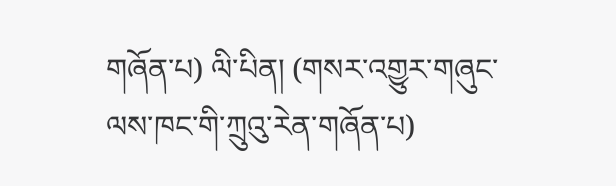གཞོན་པ) ལི་པིན། (གསར་འགྱུར་གཞུང་ལས་ཁང་གི་ཀྲུའུ་རེན་གཞོན་པ)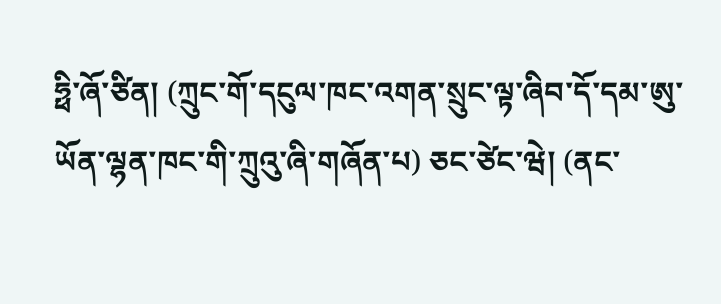ཧྥི་ཞོ་ཙིན། (ཀྲུང་གོ་དངུལ་ཁང་འགན་སྲུང་ལྟ་ཞིབ་དོ་དམ་ཨུ་ཡོན་ལྷན་ཁང་གི་ཀྲུའུ་ཞི་གཞོན་པ) ཅང་ཙེང་ཝེ། (ནང་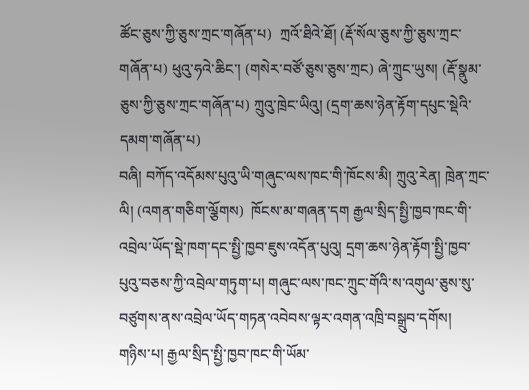ཚོང་ཅུས་ཀྱི་ཅུས་ཀྲང་གཞོན་པ)  ཀྲའོ་ཐིའེ་ཐོ། (རྡོ་སོལ་ཅུས་ཀྱི་ཅུས་ཀྲང་གཞོན་པ) ཕུའུ་ཧའེ་ཆིང་། (གསེར་བཙོ་ཅུས་ཅུས་ཀྲང) ཞེ་ཀྲུང་ཡུས། (རྡོ་སྣུམ་ཅུས་ཀྱི་ཅུས་ཀྲང་གཞོན་པ) ཀྲུའུ་ཁྲེང་ཡིའུ། (དྲག་ཆས་ཉེན་རྟོག་དཔུང་སྡེའི་དམག་གཞོན་པ)
བཞི། བཀོད་འདོམས་པུའུ་ཡི་གཞུང་ལས་ཁང་གི་ཁོངས་མི། ཀྲུའུ་རེན། ཁྲེན་ཀྲང་ལི། (འགན་གཅིག་ལྕོགས)  ཁོངས་མ་གཞན་དག རྒྱལ་སྲིད་སྤྱི་ཁྱབ་ཁང་གི་འབྲེལ་ཡོད་སྡེ་ཁག་དང་སྤྱི་ཁྱབ་ཇུས་འདོན་པུའུ། དྲག་ཆས་ཉེན་རྟོག་སྤྱི་ཁྱབ་པུའུ་བཅས་ཀྱི་འབྲེལ་གཏུག་པ། གཞུང་ལས་ཁང་ཀྲུང་གོའི་ས་འགུལ་ཅུས་སུ་བཙུགས་ནས་འབྲེལ་ཡོད་གཏན་འབེབས་ལྟར་འགན་འཁྲི་བསྒྲུབ་དགོས།
གཉིས་པ། རྒྱལ་སྲིད་སྤྱི་ཁྱབ་ཁང་གི་ཡོམ་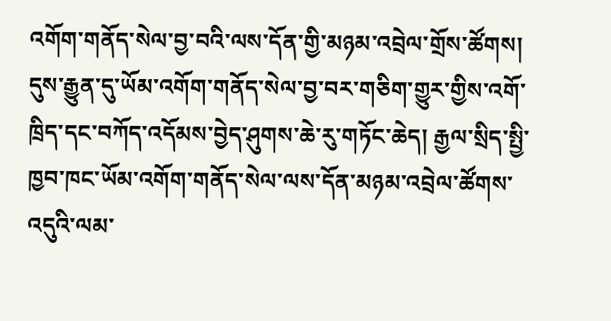འགོག་གནོད་སེལ་བྱ་བའི་ལས་དོན་གྱི་མཉམ་འབྲེལ་གྲོས་ཚོགས།  དུས་རྒྱུན་དུ་ཡོམ་འགོག་གནོད་སེལ་བྱ་བར་གཅིག་གྱུར་གྱིས་འགོ་ཁྲིད་དང་བཀོད་འདོམས་བྱེད་ཤུགས་ཆེ་རུ་གཏོང་ཆེད། རྒྱལ་སྲིད་སྤྱི་ཁྱབ་ཁང་ཡོམ་འགོག་གནོད་སེལ་ལས་དོན་མཉམ་འབྲེལ་ཚོགས་འདུའི་ལམ་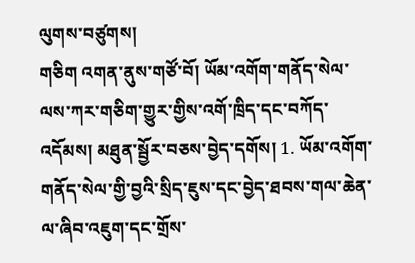ལུགས་བཙུགས།
གཅིག འགན་ནུས་གཙོ་བོ། ཡོམ་འགོག་གནོད་སེལ་ལས་ཀར་གཅིག་གྱུར་གྱིས་འགོ་ཁྲིད་དང་བཀོད་འདོམས། མཐུན་སྦྱོར་བཅས་བྱེད་དགོས། 1. ཡོམ་འགོག་གནོད་སེལ་གྱི་བྱའི་སྲིད་ཇུས་དང་བྱེད་ཐབས་གལ་ཆེན་ལ་ཞིབ་འཇུག་དང་གྲོས་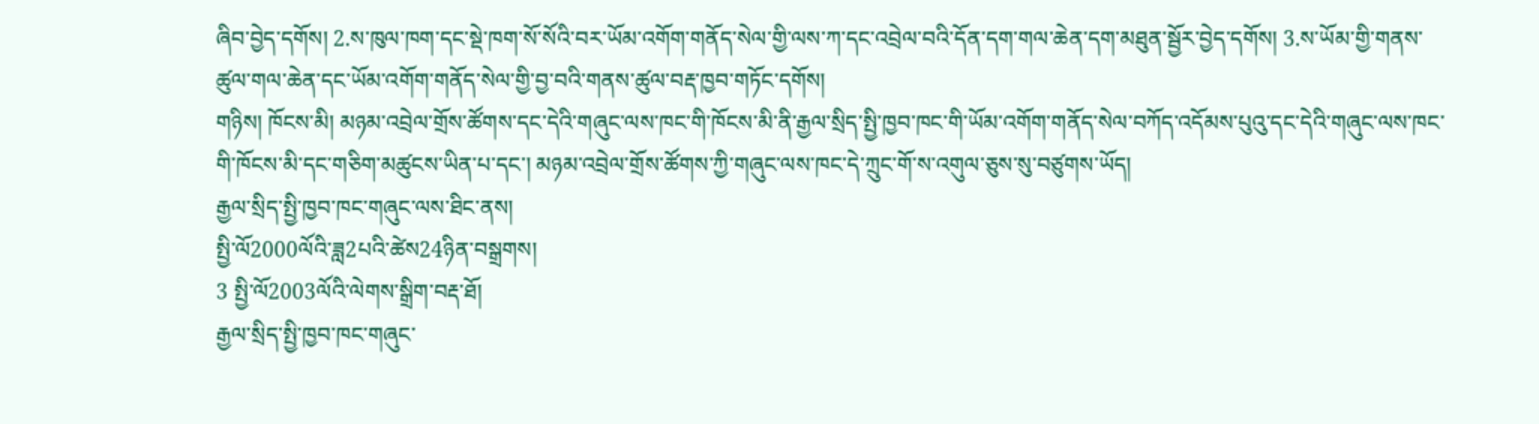ཞིབ་བྱེད་དགོས། 2.ས་ཁུལ་ཁག་དང་སྡེ་ཁག་སོ་སོའི་བར་ཡོམ་འགོག་གནོད་སེལ་གྱི་ལས་ཀ་དང་འབྲེལ་བའི་དོན་དག་གལ་ཆེན་དག་མཐུན་སྦྱོར་བྱེད་དགོས། 3.ས་ཡོམ་གྱི་གནས་ཚུལ་གལ་ཆེན་དང་ཡོམ་འགོག་གནོད་སེལ་གྱི་བྱ་བའི་གནས་ཚུལ་བརྡ་ཁྱབ་གཏོང་དགོས།
གཉིས། ཁོངས་མི། མཉམ་འབྲེལ་གྲོས་ཚོགས་དང་དེའི་གཞུང་ལས་ཁང་གི་ཁོངས་མི་ནི་རྒྱལ་སྲིད་སྤྱི་ཁྱབ་ཁང་གི་ཡོམ་འགོག་གནོད་སེལ་བཀོད་འདོམས་པུའུ་དང་དེའི་གཞུང་ལས་ཁང་གི་ཁོངས་མི་དང་གཅིག་མཚུངས་ཡིན་པ་དང་། མཉམ་འབྲེལ་གྲོས་ཚོགས་ཀྱི་གཞུང་ལས་ཁང་དེ་ཀྲུང་གོ་ས་འགུལ་ཅུས་སུ་བཙུགས་ཡོད།
རྒྱལ་སྲིད་སྤྱི་ཁྱབ་ཁང་གཞུང་ལས་ཐིང་ནས།
སྤྱི་ལོ2000ལོའི་ཟླ2པའི་ཚེས24ཉིན་བསྒྲགས།
3 སྤྱི་ལོ2003ལོའི་ལེགས་སྒྲིག་བརྡ་ཐོ།
རྒྱལ་སྲིད་སྤྱི་ཁྱབ་ཁང་གཞུང་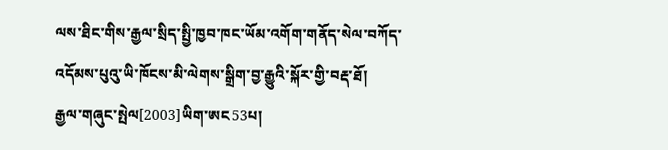ལས་ཐིང་གིས་རྒྱལ་སྲིད་སྤྱི་ཁྱབ་ཁང་ཡོམ་འགོག་གནོད་སེལ་བཀོད་འདོམས་པུའུ་ཡི་ཁོངས་མི་ལེགས་སྒྲིག་བྱ་རྒྱུའི་སྐོར་གྱི་བརྡ་ཐོ།
རྒྱལ་གཞུང་སྤེལ[2003]ཡིག་ཨང53པ།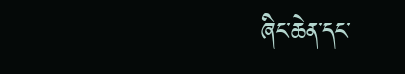ཞིང་ཆེན་དང་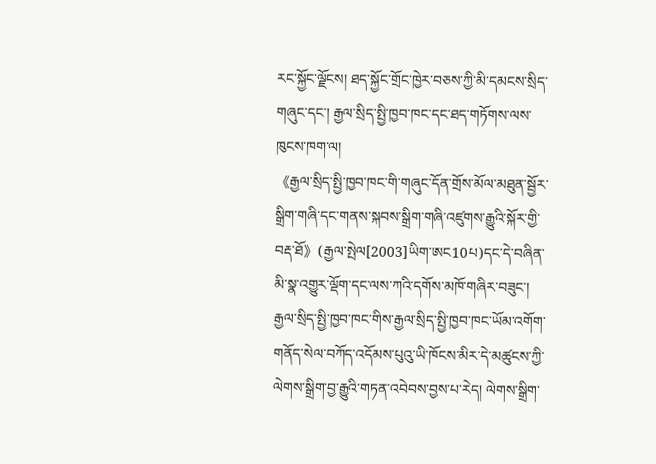རང་སྐྱོང་ལྗོངས། ཐད་སྐྱོང་གྲོང་ཁྱེར་བཅས་ཀྱི་མི་དམངས་སྲིད་གཞུང་དང་། རྒྱལ་སྲིད་སྤྱི་ཁྱབ་ཁང་དང་ཐད་གཏོགས་ལས་ཁུངས་ཁག་ལ།
《རྒྱལ་སྲིད་སྤྱི་ཁྱབ་ཁང་གི་གཞུང་དོན་གྲོས་མོལ་མཐུན་སྦྱོར་སྒྲིག་གཞི་དང་གནས་སྐབས་སྒྲིག་གཞི་འཛུགས་རྒྱུའི་སྐོར་གྱི་བརྡ་ཐོ》(རྒྱལ་སྤེལ[2003]ཡིག་ཨང10པ)དང་དེ་བཞིན་མི་སྣ་འགྱུར་ལྡོག་དང་ལས་ཀའི་དགོས་མཁོ་གཞིར་བཟུང་། རྒྱལ་སྲིད་སྤྱི་ཁྱབ་ཁང་གིས་རྒྱལ་སྲིད་སྤྱི་ཁྱབ་ཁང་ཡོམ་འགོག་གནོད་སེལ་བཀོད་འདོམས་པུའུ་ཡི་ཁོངས་མིར་དེ་མཚུངས་ཀྱི་ལེགས་སྒྲིག་བྱ་རྒྱུའི་གཏན་འབེབས་བྱས་པ་རེད། ལེགས་སྒྲིག་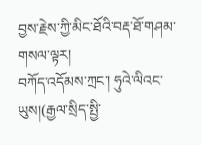བྱས་རྗེས་ཀྱི་མིང་ཐོའི་བརྡ་ཐོ་གཤམ་གསལ་ལྟར།
བཀོད་འདོམས་ཀྲང་། ཧུའེ་ལིའང་ཡུས།(རྒྱལ་སྲིད་སྤྱི་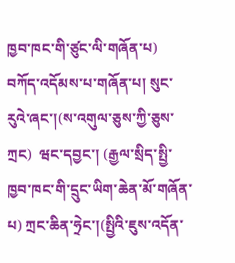ཁྱབ་ཁང་གི་ཙུང་ལི་གཞོན་པ)  བཀོད་འདོམས་པ་གཞོན་པ། སུང་རུའེ་ཞང་།(ས་འགུལ་ཅུས་ཀྱི་ཅུས་ཀྲང)  ཝང་དབྱང་། (རྒྱལ་སྲིད་སྤྱི་ཁྱབ་ཁང་གི་དྲུང་ཡིག་ཆེན་མོ་གཞོན་པ) ཀྲང་ཆིན་ཧྲེང་།(སྤྱིའི་ཇུས་འདོན་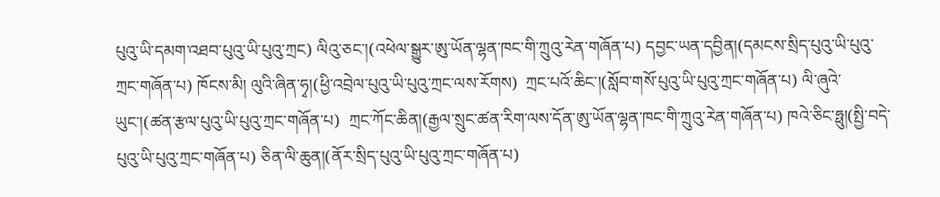པུའུ་ཡི་དམག་འཐབ་པུའུ་ཡི་པུའུ་ཀྲང) ལིའུ་ཅང་།(འཕེལ་སྒྱུར་ཨུ་ཡོན་ལྷན་ཁང་གི་ཀྲུའུ་རེན་གཞོན་པ) དབྱང་ཡན་དབྱིན།(དམངས་སྲིད་པུའུ་ཡི་པུའུ་ཀྲང་གཞོན་པ) ཁོངས་མི། ལུའི་ཞིན་ཧྭ།(ཕྱི་འབྲེལ་པུའུ་ཡི་པུའུ་ཀྲང་ལས་རོགས)  ཀྲང་པའོ་ཆིང་།(སློབ་གསོ་པུའུ་ཡི་པུའུ་ཀྲང་གཞོན་པ) ལི་ཞུའེ་ཡུང་།(ཚན་རྩལ་པུའུ་ཡི་པུའུ་ཀྲང་གཞོན་པ)  ཀྲང་ཀོང་ཆིན།(རྒྱལ་སྲུང་ཚན་རིག་ལས་དོན་ཨུ་ཡོན་ལྷན་ཁང་གི་ཀྲུའུ་རེན་གཞོན་པ) ཁའེ་ཅིང་ཧྥུ།(སྤྱི་བདེ་པུའུ་ཡི་པུའུ་ཀྲང་གཞོན་པ) ཅིན་ལི་ཆུན།(ནོར་སྲིད་པུའུ་ཡི་པུའུ་ཀྲང་གཞོན་པ)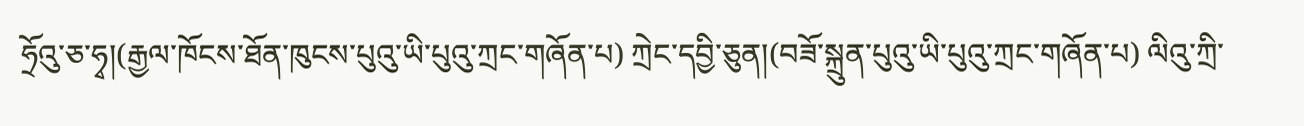ཧྲོའུ་ཅ་ཧྭ།(རྒྱལ་ཁོངས་ཐོན་ཁུངས་པུའུ་ཡི་པུའུ་ཀྲང་གཞོན་པ) ཀྲེང་དབྱི་ཅུན།(བཟོ་སྐྲུན་པུའུ་ཡི་པུའུ་ཀྲང་གཞོན་པ) ལིའུ་ཀྲི་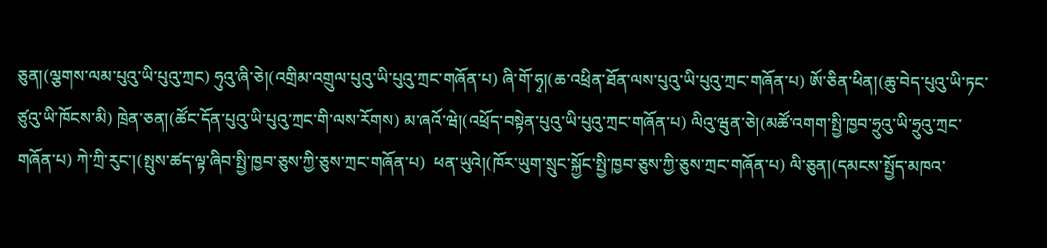ཅུན།(ལྕགས་ལམ་པུའུ་ཡི་པུའུ་ཀྲང) ཧུའུ་ཞི་ཅེ།(འགྲིམ་འགྲུལ་པུའུ་ཡི་པུའུ་ཀྲང་གཞོན་པ) ཞི་གོ་ཧྭ།(ཆ་འཕྲིན་ཐོན་ལས་པུའུ་ཡི་པུའུ་ཀྲང་གཞོན་པ) ཨོ་ཅིན་ཕིན།(ཆུ་བེད་པུའུ་ཡི་ཏང་ཙུའུ་ཡི་ཁོངས་མི) ཁྲེན་ཅན།(ཚོང་དོན་པུའུ་ཡི་པུའུ་ཀྲང་གི་ལས་རོགས) མ་ཞའོ་ཝེ།(འཕྲོད་བསྟེན་པུའུ་ཡི་པུའུ་ཀྲང་གཞོན་པ) ལིའུ་ཝུན་ཅེ།(མཚོ་འགག་སྤྱི་ཁྱབ་ཧྲུའུ་ཡི་ཧྲུའུ་ཀྲང་གཞོན་པ) ཀེ་ཀྲི་རུང་།(སྤུས་ཚད་ལྟ་ཞིབ་སྤྱི་ཁྱབ་ཅུས་ཀྱི་ཅུས་ཀྲང་གཞོན་པ)  ཕན་ཡུའེ།(ཁོར་ཡུག་སྲུང་སྐྱོང་སྤྱི་ཁྱབ་ཅུས་ཀྱི་ཅུས་ཀྲང་གཞོན་པ) ལི་ཅུན།(དམངས་སྤྱོད་མཁའ་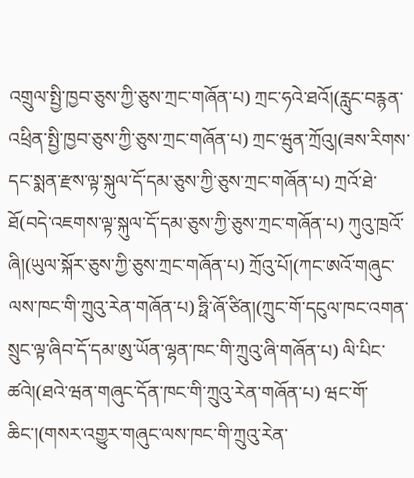འགྲུལ་སྤྱི་ཁྱབ་ཅུས་ཀྱི་ཅུས་ཀྲང་གཞོན་པ) ཀྲང་ཧའེ་ཐའོ།(རླུང་བརྙན་འཕྲིན་སྤྱི་ཁྱབ་ཅུས་ཀྱི་ཅུས་ཀྲང་གཞོན་པ) ཀྲང་ཝུན་ཀྲོའུ།(ཟས་རིགས་དང་སྨན་རྫས་ལྟ་སྐུལ་དོ་དམ་ཅུས་ཀྱི་ཅུས་ཀྲང་གཞོན་པ) ཀྲའོ་ཐེ་ཐོ(བདེ་འཇགས་ལྟ་སྐུལ་དོ་དམ་ཅུས་ཀྱི་ཅུས་ཀྲང་གཞོན་པ) ཀུའུ་ཁྲའོ་ཞི།(ཡུལ་སྐོར་ཅུས་ཀྱི་ཅུས་ཀྲང་གཞོན་པ) ཀྲོའུ་པོ།(ཀང་ཨའོ་གཞུང་ལས་ཁང་གི་ཀྲུའུ་རེན་གཞོན་པ) ཧྥི་ཞོ་ཙིན།(ཀྲུང་གོ་དངུལ་ཁང་འགན་སྲུང་ལྟ་ཞིབ་དོ་དམ་ཨུ་ཡོན་ལྷན་ཁང་གི་ཀྲུའུ་ཞི་གཞོན་པ) ལི་པིང་ཚའེ།(ཐའེ་ཝན་གཞུང་དོན་ཁང་གི་ཀྲུའུ་རེན་གཞོན་པ) ཝང་གོ་ཆིང་།(གསར་འགྱུར་གཞུང་ལས་ཁང་གི་ཀྲུའུ་རེན་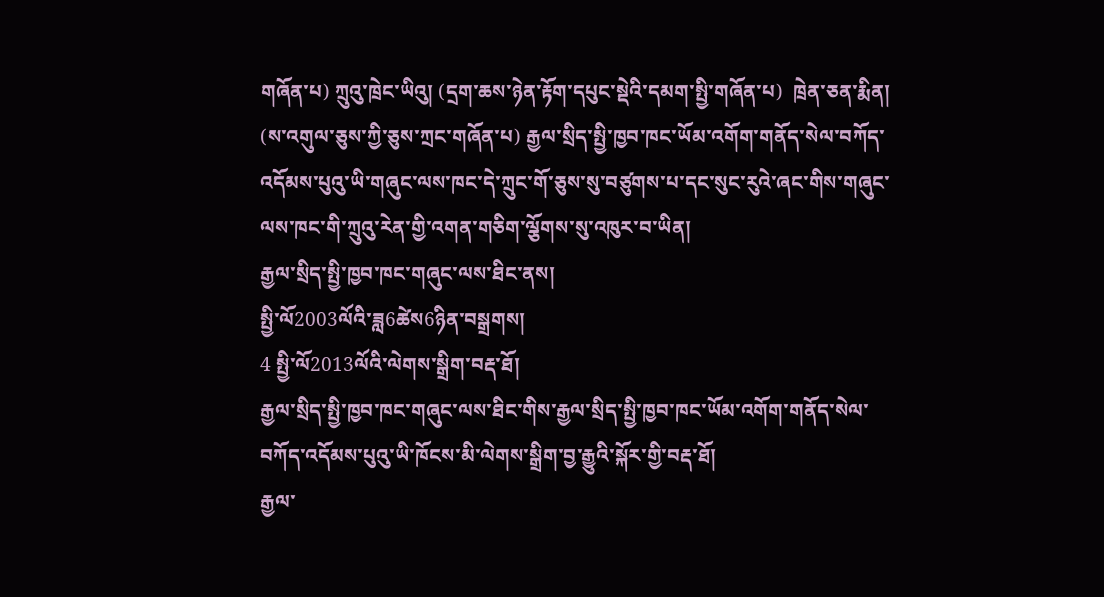གཞོན་པ) ཀྲུའུ་ཁྲེང་ཡིའུ། (དྲག་ཆས་ཉེན་རྟོག་དཔུང་སྡེའི་དམག་སྤྱི་གཞོན་པ)  ཁྲེན་ཅན་རྨིན། (ས་འགུལ་ཅུས་ཀྱི་ཅུས་ཀྲང་གཞོན་པ) རྒྱལ་སྲིད་སྤྱི་ཁྱབ་ཁང་ཡོམ་འགོག་གནོད་སེལ་བཀོད་འདོམས་པུའུ་ཡི་གཞུང་ལས་ཁང་དེ་ཀྲུང་གོ་ཅུས་སུ་བཙུགས་པ་དང་སུང་རུའེ་ཞང་གིས་གཞུང་ལས་ཁང་གི་ཀྲུའུ་རེན་གྱི་འགན་གཅིག་ལྕོགས་སུ་འཁུར་བ་ཡིན།
རྒྱལ་སྲིད་སྤྱི་ཁྱབ་ཁང་གཞུང་ལས་ཐིང་ནས།
སྤྱི་ལོ2003ལོའི་ཟླ6ཚེས6ཉིན་བསྒྲགས།
4 སྤྱི་ལོ2013ལོའི་ལེགས་སྒྲིག་བརྡ་ཐོ།
རྒྱལ་སྲིད་སྤྱི་ཁྱབ་ཁང་གཞུང་ལས་ཐིང་གིས་རྒྱལ་སྲིད་སྤྱི་ཁྱབ་ཁང་ཡོམ་འགོག་གནོད་སེལ་བཀོད་འདོམས་པུའུ་ཡི་ཁོངས་མི་ལེགས་སྒྲིག་བྱ་རྒྱུའི་སྐོར་གྱི་བརྡ་ཐོ།
རྒྱལ་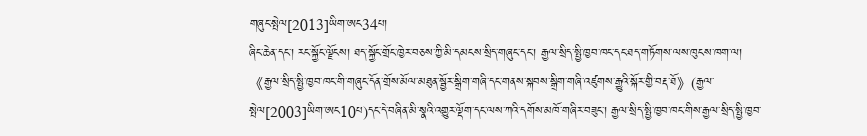གཞུང་སྤེལ[2013]ཡིག་ཨང34པ།
ཞིང་ཆེན་དང་། རང་སྐྱོང་ལྗོངས། ཐད་སྐྱོང་གྲོང་ཁྱེར་བཅས་ཀྱི་མི་དམངས་སྲིད་གཞུང་དང་། རྒྱལ་སྲིད་སྤྱི་ཁྱབ་ཁང་དང་ཐད་གཏོགས་ལས་ཁུངས་ཁག་ལ།
《རྒྱལ་སྲིད་སྤྱི་ཁྱབ་ཁང་གི་གཞུང་དོན་གྲོས་མོལ་མཐུན་སྦྱོར་སྒྲིག་གཞི་དང་གནས་སྐབས་སྒྲིག་གཞི་འཛུགས་རྒྱུའི་སྐོར་གྱི་བརྡ་ཐོ》(རྒྱལ་སྤེལ[2003]ཡིག་ཨང10པ)དང་དེ་བཞིན་མི་སྣའི་འགྱུར་ལྡོག་དང་ལས་ཀའི་དགོས་མཁོ་གཞིར་བཟུང་། རྒྱལ་སྲིད་སྤྱི་ཁྱབ་ཁང་གིས་རྒྱལ་སྲིད་སྤྱི་ཁྱབ་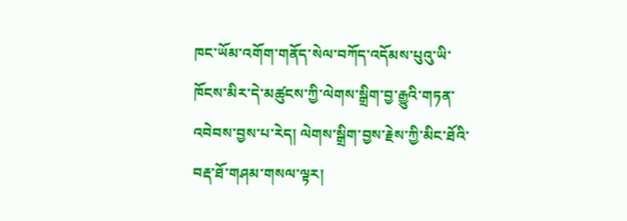ཁང་ཡོམ་འགོག་གནོད་སེལ་བཀོད་འདོམས་པུའུ་ཡི་ཁོངས་མིར་དེ་མཚུངས་ཀྱི་ལེགས་སྒྲིག་བྱ་རྒྱུའི་གཏན་འབེབས་བྱས་པ་རེད། ལེགས་སྒྲིག་བྱས་རྗེས་ཀྱི་མིང་ཐོའི་བརྡ་ཐོ་གཤམ་གསལ་ལྟར།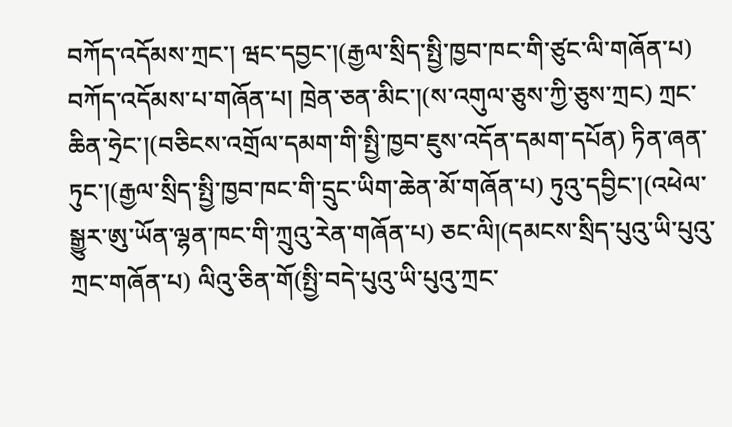བཀོད་འདོམས་ཀྲང་། ཝང་དབྱང་།(རྒྱལ་སྲིད་སྤྱི་ཁྱབ་ཁང་གི་ཙུང་ལི་གཞོན་པ) བཀོད་འདོམས་པ་གཞོན་པ། ཁྲེན་ཅན་མིང་།(ས་འགུལ་ཅུས་ཀྱི་ཅུས་ཀྲང) ཀྲང་ཆིན་ཧྲེང་།(བཅིངས་འགྲོལ་དམག་གི་སྤྱི་ཁྱབ་ཇུས་འདོན་དམག་དཔོན) ཏིན་ཞན་ཏུང་།(རྒྱལ་སྲིད་སྤྱི་ཁྱབ་ཁང་གི་དྲུང་ཡིག་ཆེན་མོ་གཞོན་པ) ཏུའུ་དབྱིང་།(འཕེལ་སྒྱུར་ཨུ་ཡོན་ལྷན་ཁང་གི་ཀྲུའུ་རེན་གཞོན་པ) ཅང་ལི།(དམངས་སྲིད་པུའུ་ཡི་པུའུ་ཀྲང་གཞོན་པ) ལིའུ་ཅིན་གོ(སྤྱི་བདེ་པུའུ་ཡི་པུའུ་ཀྲང་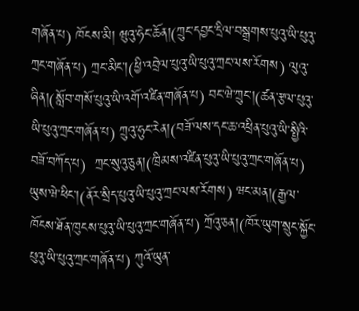གཞོན་པ) ཁོངས་མི། ཝུའུ་ཧེང་ཆོན།(ཀྲུང་དབྱང་དྲིལ་བསྒྲགས་པུའུ་ཡི་པུའུ་ཀྲང་གཞོན་པ) ཀྲང་མིང་།(ཕྱི་འབྲེལ་པུའུ་ཡི་པུའུ་ཀྲང་ལས་རོགས) ལུའུ་ཞིན།(སློབ་གསོ་པུའུ་ཡི་འགོ་འཛིན་གཞོན་པ) བང་ཝེ་ཀྲུང་།(ཚན་རྩལ་པུའུ་ཡི་པུའུ་ཀྲང་གཞོན་པ) ཀྲུའུ་ཧུང་རེན།(བཟོ་ལས་དང་ཆ་འཕྲིན་པུའུ་ཡི་སྤྱིའི་བཟོ་བཀོད་པ)  ཀྲང་སུའུ་ཅུན།(ཁྲིམས་འཛིན་པུའུ་ཡི་པུའུ་ཀྲང་གཞོན་པ) ཡུས་ཝེ་ཕིང་།(ནོར་སྲིད་པུའུ་ཡི་པུའུ་ཀྲང་ལས་རོགས) ཝང་མན།(རྒྱལ་ཁོངས་ཐོན་ཁུངས་པུའུ་ཡི་པུའུ་ཀྲང་གཞོན་པ) ཀྲོའུ་ཅན།(ཁོར་ཡུག་སྲུང་སྐྱོང་པུའུ་ཡི་པུའུ་ཀྲང་གཞོན་པ) ཀུའོ་ཡུན་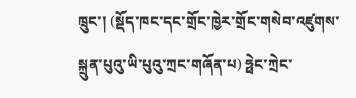ཁྲུང་། (སྡོད་ཁང་དང་གྲོང་ཁྱེར་གྲོང་གསེབ་འཛུགས་སྐྲུན་པུའུ་ཡི་པུའུ་ཀྲང་གཞོན་པ) ཧྥེང་ཀྲེང་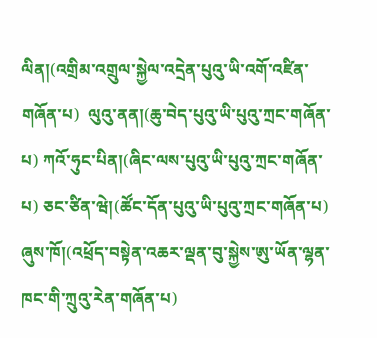ལིན།(འགྲིམ་འགྲུལ་སྐྱེལ་འདྲེན་པུའུ་ཡི་འགོ་འཛིན་གཞོན་པ)  ལུའུ་ནན།(ཆུ་བེད་པུའུ་ཡི་པུའུ་ཀྲང་གཞོན་པ) ཀའོ་ཧུང་པིན།(ཞིང་ལས་པུའུ་ཡི་པུའུ་ཀྲང་གཞོན་པ) ཅང་ཙིན་ཝེ།(ཚོང་དོན་པུའུ་ཡི་པུའུ་ཀྲང་གཞོན་པ) ཞུས་ཁོ།(འཕྲོད་བསྟེན་འཆར་ལྡན་བུ་སྐྱེས་ཨུ་ཡོན་ལྷན་ཁང་གི་ཀྲུའུ་རེན་གཞོན་པ)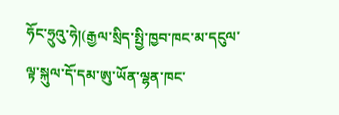ཧོང་ཧྲུའུ་ཧེ།(རྒྱལ་སྲིད་སྤྱི་ཁྱབ་ཁང་མ་དངུལ་ལྟ་སྐུལ་དོ་དམ་ཨུ་ཡོན་ལྷན་ཁང་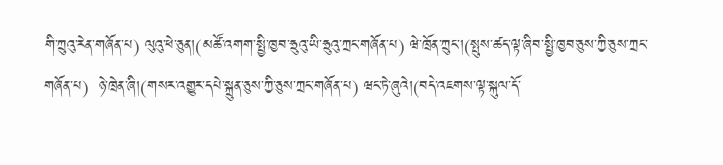གི་ཀྲུའུ་རེན་གཞོན་པ) ལུའུ་ཕེ་ཅུན།(མཚོ་འགག་སྤྱི་ཁྱབ་ཧྲུའུ་ཡི་ཧྲུའུ་ཀྲང་གཞོན་པ) ཝེ་ཁྲོན་ཀྲུང་།(སྤུས་ཚད་ལྟ་ཞིབ་སྤྱི་ཁྱབ་ཅུས་ཀྱི་ཅུས་ཀྲང་གཞོན་པ)  ཉེ་ཁྲེན་ཞི།(གསར་འགྱུར་དཔེ་སྐྲུན་ཅུས་ཀྱི་ཅུས་ཀྲང་གཞོན་པ) ཝང་ཏེ་ཞུའེ།(བདེ་འཇགས་ལྟ་སྐུལ་དོ་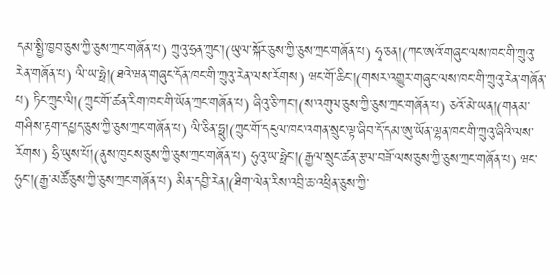དམ་སྤྱི་ཁྱབ་ཅུས་ཀྱི་ཅུས་ཀྲང་གཞོན་པ) ཀྲུའུ་ཧྲན་ཀྲུང་།(ཡུལ་སྐོར་ཅུས་ཀྱི་ཅུས་ཀྲང་གཞོན་པ) ཧྭ་ཅན།(ཀང་ཨའོ་གཞུང་ལས་ཁང་གི་ཀྲུའུ་རེན་གཞོན་པ) ལི་ཡ་ཧྥེ།(ཐའེ་ཝན་གཞུང་དོན་ཁང་གི་ཀྲུའུ་རེན་ལས་རོགས) ཝང་གོ་ཆིང་།(གསར་འགྱུར་གཞུང་ལས་ཁང་གི་ཀྲུའུ་རེན་གཞོན་པ) ཏིང་ཀྲུང་ལི།(ཀྲུང་གོ་ཚན་རིག་ཁང་གི་ཡོན་ཀྲང་གཞོན་པ) ཞིའུ་ཅི་ཀང་།(ས་འགུལ་ཅུས་ཀྱི་ཅུས་ཀྲང་གཞོན་པ) ཅའོ་མེ་ཡན།(གནམ་གཤིས་རྟག་དཔྱད་ཅུས་ཀྱི་ཅུས་ཀྲང་གཞོན་པ) ལི་ཅིན་ཧྥུ།(ཀྲུང་གོ་དངུལ་ཁང་འགན་སྲུང་ལྟ་ཞིབ་དོ་དམ་ཨུ་ཡོན་ལྷན་ཁང་གི་ཀྲུའུ་ཞིའི་ལས་རོགས) ཧྲི་ཡུས་པོ།(ནུས་ཁུངས་ཅུས་ཀྱི་ཅུས་ཀྲང་གཞོན་པ) ཧུའུ་ཡ་ཧྥེང་།(རྒྱལ་སྲུང་ཚན་རྩལ་བཟོ་ལས་ཅུས་ཀྱི་ཅུས་ཀྲང་གཞོན་པ) ཝང་ཧུང་།(རྒྱ་མཚོ་ཅུས་ཀྱི་ཅུས་ཀྲང་གཞོན་པ) མིན་དབྱི་རེན།(ཐིག་ལེན་རིས་འབྲི་ཆ་འཕྲིན་ཅུས་ཀྱི་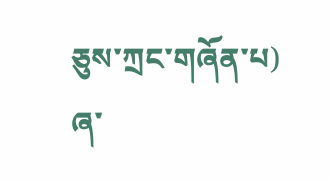ཅུས་ཀྲང་གཞོན་པ) ཞ་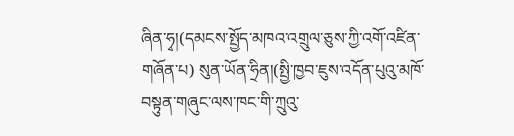ཞིན་ཧྭ།(དམངས་སྤྱོད་མཁའ་འགྲུལ་ཅུས་ཀྱི་འགོ་འཛིན་གཞོན་པ) སུན་ཡོན་ཧྲིན།(སྤྱི་ཁྱབ་ཇུས་འདོན་པུའུ་མཁོ་བསྟུན་གཞུང་ལས་ཁང་གི་ཀྲུའུ་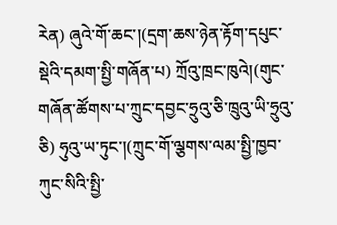རེན) ཞུའེ་གོ་ཆང་།(དྲག་ཆས་ཉེན་རྟོག་དཔུང་སྡེའི་དམག་སྤྱི་གཞོན་པ) ཀྲོའུ་ཁྲང་ཁུའེ།(གུང་གཞོན་ཚོགས་པ་ཀྲུང་དབྱང་ཧྲུའུ་ཅི་ཁྲུའུ་ཡི་ཧྲུའུ་ཅི) ཧུའུ་ཡ་ཏུང་།(ཀྲུང་གོ་ལྕགས་ལམ་སྤྱི་ཁྱབ་ཀུང་སིའི་སྤྱི་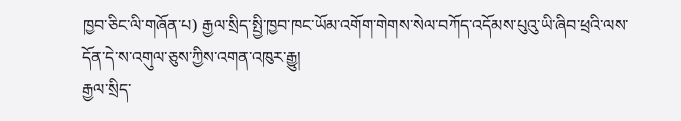ཁྱབ་ཅིང་ལི་གཞོན་པ) རྒྱལ་སྲིད་སྤྱི་ཁྱབ་ཁང་ཡོམ་འགོག་གེགས་སེལ་བཀོད་འདོམས་པུའུ་ཡི་ཞིབ་ཕྲའི་ལས་དོན་དེ་ས་འགུལ་ཅུས་ཀྱིས་འགན་འཁུར་རྒྱུ།
རྒྱལ་སྲིད་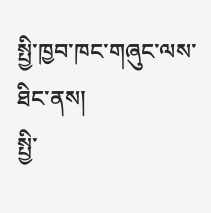སྤྱི་ཁྱབ་ཁང་གཞུང་ལས་ཐིང་ནས།
སྤྱི་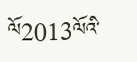ལོ2013ལོའི་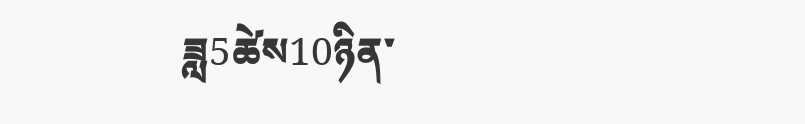ཟླ5ཚེས10ཉིན་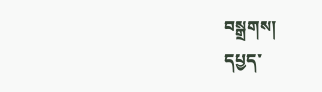བསྒྲགས།
དཔྱད་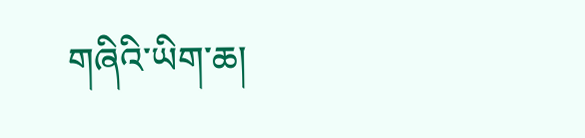གཞིའི་ཡིག་ཆ།